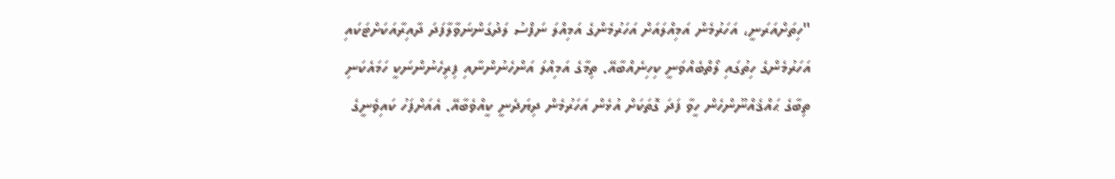"ހިތަށްއަރަނީ، އަހަރުމެން އަމިއްލައަށް އަހަރުމެންގެ އަމިއްލަ ނަފްސު ލަދުގަންނަވާލާފަދަ ދާއިރާއަކަށްޓަކައި އަހަރުމެންގެ ހިތުގައި ލޯތްބެއްވަނީ ކިހިނެއްބާއޭ. ތިމާގެ އަމިއްލަ އަންހެނުންނާއި ފިރިހެނުންނަކީ ހަމައެކަނި ތިބާގެ ޙައްޤެއްނޫންހެން ހީވާ ފަދަ ގޮތަކަށް އުޅެން އަހަރުމެން ދިޔަދެނީ ކީއްވެބާއޭ. އެއަށްފަހު ކައިވެނީގެ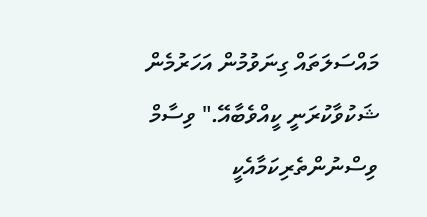މައްސަލަތައް ގިނަވުމުން އަހަރުމެން ޝަކުވާކުރަނީ ކީއްވެބާއޭ." ވިސާމް ވިސްނުންތެރިކަމާއެކީ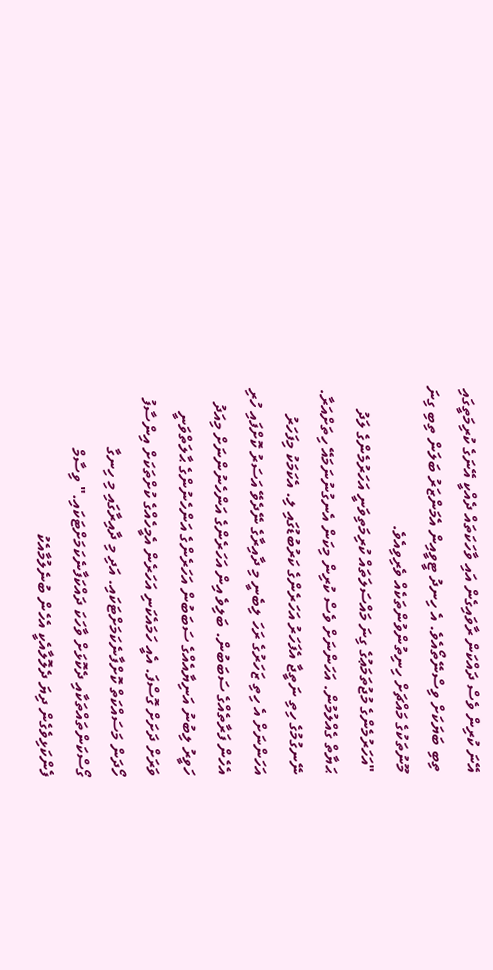އޭނަ ކުރިން ވެސް ދައްކަން ރާވައިގެން އައި ވާހަކަތައް ދެއްކީ އޭނަގެ ކުރިމަތީގައި ތިބި ބަޔަކަށް ވިސްނޭތޯއެވެ. އެ ހިނދު ޓީވީއިން އެމަންޒަރު ބަލަން ތިބި ގިނަ މޫނުތަކުގެ މައްޗަށް ހިނިތުންވުންތަކެއް ވެރިވިއެވެ.
"އަހަރުމެންގެ މުޖުތަމަޢުގެ ގިނަ މައްސަލަތައް ކުރިމަތިވަނީ އަހަރުމެންގެ ލަދު ޙަޔާތް ގެއްލުމުން. އަހަންނަށް ވެސް ކުރިން މިކަން އެނގުނުނަމައޭ ހިތަށްއަރާ. ނޭނގުމުގެ ހިތި ނަތީޖާ އެފަހަރު އަހަރެންގެ ކަރުބުޑުގައި ލި. އެކަމަކު މިފަހަރު އަހަންނަށް އެ ހިތި ޒަހަރުގެ ރަހަ ލިބެނީ މި ދާއިރާގެ ނޭދެވޭ އަސަރު ކޮށްފައި ހުރި އެހެން ފަރާތެއްގެ ސަބަބުން. ބަލިވެ އިން އަހަރެންގެ އަންހެނުންނަށް މިއަދު ހަވީރު ލިބުނު އަނިޔާއެއްގެ ސަބަބުން އަހަރެންގެ އަންހެނުންގެ ޙާލަތްވަނީ ވަރަށް ދަށަށް ގޮސްފަ. އެއީ ހަމައެކަނި އަހަރެން އެމީހެއްގެ ކުށްތަކަށް އިންސާފު ހޯދަން މަސައްކަތް ކޮށްފާނެކަމަށްޓަކައި. އަދި މި ދާއިރާގައި މި ހިނގާ ގޯސްކަންތައްތަކާއި ދެކޮޅަށް ވާހަކަ ދައްކަފާނެކަމަށްޓަކައި." ވިސާމް ފެންކަޅިވެގެން ދިޔަ ދެލޮލާއެކީ އެހެން ބުނެލުމާއެކު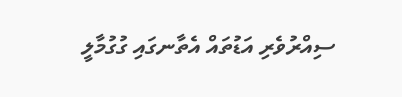ސިއްރުވެރި އަޑުތައް އެތާނގައި ގުގުމާލީ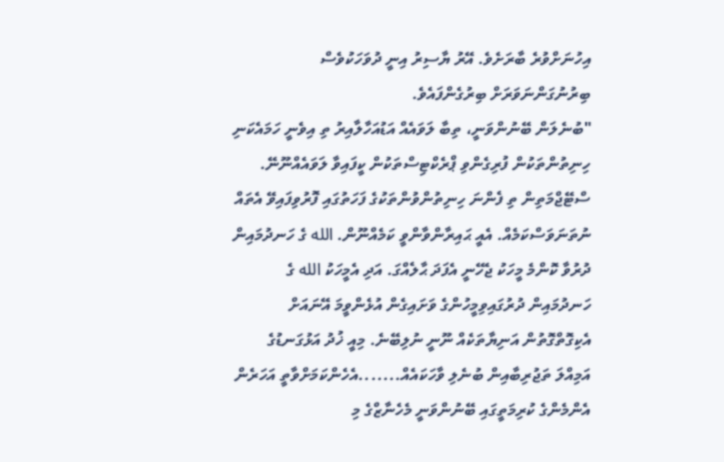އިހުނަށްވުރެ ބާރަށެވެ. އޭރު ޔާސިރު އިނީ ދުވަހަކުވެސް ބިރުނުގަންނަވަރަށް ބިރުގެންފައެވެ.
"ބުނެލަން ބޭނުންވަނީ، ތިބާ ލަވައެއް އަޑުއަހާލާއިރު ތި އިވެނީ ހަމައެކަނި ހިނިތުންތަކުން ފުރިގެންވި ޕްރެކްޓިސްތަކުން ކީފައިވާ ލަވައެއްނޫނޭ. ސްޓޭޖްމަތިން ތި ފެންނަ ހިނިތުންވުންތަކުގެ ފަހަތުގައި ފޮރުވިފައިވޭ އެތައް ނުތަނަވަސްކަމެއް. އެއީ ޙައިރާންވާންވީ ކަމެއްނޫން. الله ގެ ހަނދުމައިން ދުރުވާ ކޮންމެ މީހަކު ޖެހޭނީ އެފަދަ ޙާލެއްގަ. އަދި އެމީހަކު الله ގެ ހަނދުމައިން ދުރުގައިވިމީހުންގެ ވަށައިގެން އުޅެންވީމަ އޭނައަށް އެކިގޮތްގޮތުން އަނިޔާތަކެއް ނޫނީ ނުލިބޭނެ. މިއީ ޚުދު އަޅުގަނޑުގެ އަމިއްލަ ތަޖުރިބާއިން ބުނެލި ވާހަކައެއް.......އެހެންކަމަށްވާތީ އަހަރެން އެންމެންގެ ކުރިމަތީގައި ބޭނުންވަނީ މެހެނާޒްގެ މި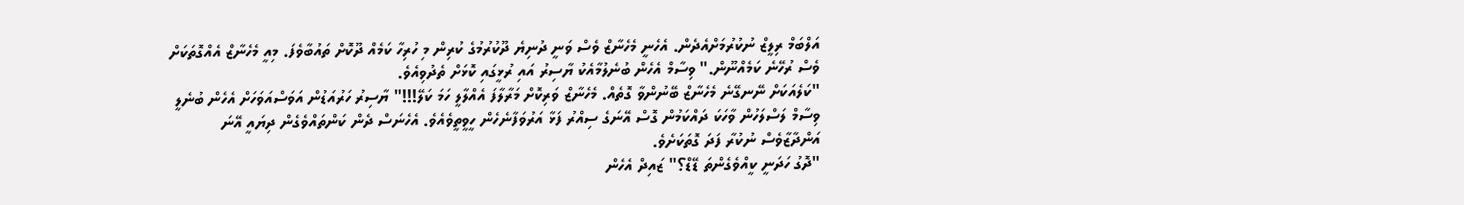އަލްބަމް ރިލީޒް ނުކުރުމަށްއެދެން. އެހެނީ މެހެނާޒް ވެސް ވަނީ ދުނިޔެ ދޫކުރުމުގެ ކުރިން މި ހުރިހާ ކަމެއް ދޫކޮށް ތައުބާވެފަ. މިއީ މެހެނާޒް އެއްގޮތަކަށް ވެސް ރުހޭނެ ކަމެއްނޫން." ވިސާމް އެހެން ބުނެލުމާއެކު ޔާސިރު އައި ރުޅީގައި ކޮޅަށް ތެދުވިއެވެ.
"ކަލެއަކަށް ނޭނގޭނެ މެހެނާޒް ބޭނުންވާ ގޮތެއް. މެހެނާޒް ވަރިކޮށް މަރާލާފަ އެއްލާލީ ހަމަ ކަލޭ!!!" ޔާސިރު ހަރުއަޑުން އަވަސްއަވަހަށް އެހެން ބުނެލީ ވިސާމް ލަސްލަހުން ވާހަކަ ދައްކަމުން ގޮސް އޭނަގެ ސިއްރު ފަޅާ އަރުވަފާނެހެން ހީވީތީވެއެވެ. އެހެނަސް ދެން ކަންތައްވެގެން ދިޔައީ އޭނަ އަންދާޒާވެސް ނުކުރާ ފަދަ ގޮތަކަށެވެ.
"ދޮގު ހަދަނީ ކީއްވެގެންތަ ޑޭޑް؟" ޒައިދް އެހެން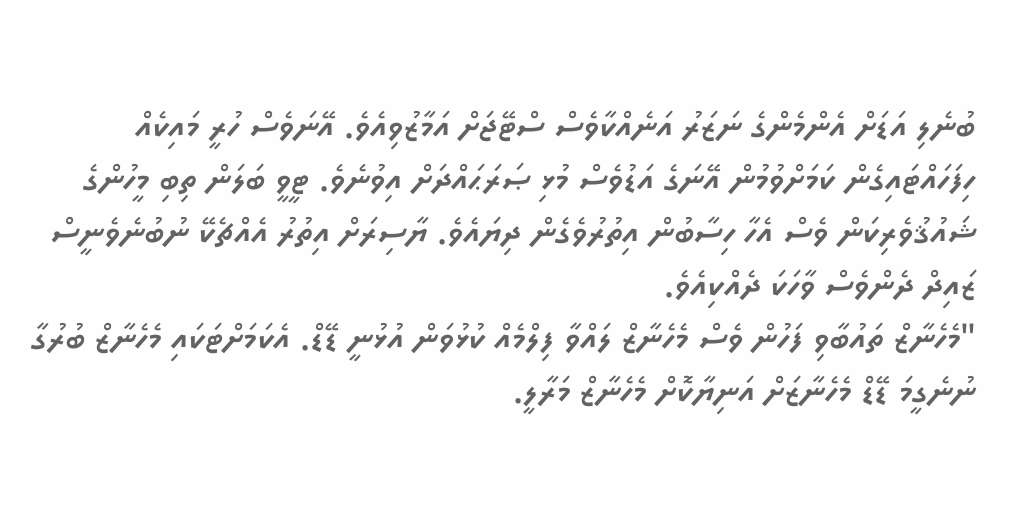ބުނެލި އަޑަށް އެންމެންގެ ނަޒަރު އަނެއްކާވެސް ސްޓޭޖަށް އަމާޒުވިއެވެ. އޭނަވެސް ހުރީ މައިކެއް ހިފަހައްޓައިގެން ކަމަށްވުމުން އޭނަގެ އަޑުވެސް މުޅި ޞަރަޙައްދަށް އިވުނެވެ. ޓީވީ ބަލަން ތިބި މީހުންގެ ޝައުޤުވެރިކަން ވެސް އެހާ ހިސާބުން އިތުރުވެގެން ދިޔައެވެ. ޔާސިރަށް އިތުރު އެއްޗެކޭ ނުބުނެވެނީސް ޒައިދް ދެންވެސް ވާހަކަ ދެއްކިއެވެ.
"މެހެނާޒް ތައުބާވި ފަހުން ވެސް މެހެނާޒް ލައްވާ ފިލްމެއް ކުޅުވަން އުޅުނީ ޑޭޑް. އެކަމަށްޓަކައި މެހެނާޒް ބުރުގާ ނުނެގީމަ ޑޭޑް މެހެނާޒަށް އަނިޔާކޮށް މެހެނާޒް މަރާލީ.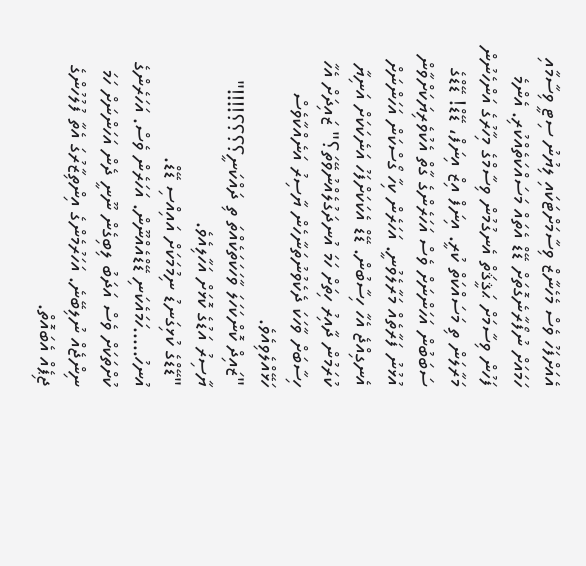އެއަށްފަހު ވެސް މެހެނާޒް ވިސާމަށްޓަކައި ލިޔުނު ސިޓީ ވިސާމާއި ހަމައަށް ނުފޯރާނެގޮތަށް ޑޭޑް އެތައް މަސައްކަތެއްކުރި. އެންމެ ފަހުން ވިސާމަށް ޙަޤީޤަތް އެނގުމުން ވިސާމްގެ މިހާރުގެ އަންހެނުން މަރާލަން ތި މަސައްކަތް ކުރީ. އިނަފް އިޒް އިނަފް، ޑޭޑް! ޑޭޑްގެ ސަބަބުން އަހަންނަށް ވެސް އަހަރެންގެ ގާތް އެކުވެރިޔަކަށްވާން އުޅުނު ފަރާތެއް މަރާލެވުނީ. އަހަރެން ކިހާ ގޯސްކަން އަހަންނަށް އެނގިއްޖެ އެހާ ހިސާބުން. ޑޭޑް އެކަކަށްފަހު އަނެކަކަށް އަނިޔާ ކުރަމުން ދާއިރު ހިތަށް ހަމަ އުނދަގުލެއްނުވޭތަ؟" ޒައިދަށް އެހާ ހިސާބަށް ވާހަކަ ދެކެވުނުތަނާހެން ޔާސިރު އަނެއްކާވެސް ހަޅޭއްލެވިއެވެ.
"ޒައިދް ކޮންކަހަލަ ވާހަކަތަކެއްތަ ތި ދައްކަނީ؟؟؟؟!!!!" ޔާސިރު އަޑުގެ ކޮޅަށް އަހާލިއެވެ.
"ޑޭޑްގެ ކުޅިގަނޑު ނިމުމަކަށް އައިއްސި ޑޭޑް. އުނހު.....ހަމައެކަނި ޑޭޑްއެއްނޫން. އަހަރެން ވެސް. އަހަރެންގެ ކުށްތަކަށް ވެސް އަދަބު ލިބިގެން ނޫނީ ދެން އަހަންނަށް ހަމަ ނިންޖެއް ނުލިބޭނެ. އަހަރުމެންގެ އިންތިޒާރުގަ އެތާ ފުލުހުންގެ ޖިޕެއް އެބައޮތް.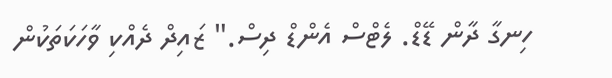ހިނގާ ދާން ޑޭޑް. ލެޓްސް އެންޑް ދިސް." ޒައިދް ދެއްކި ވާހަކަތަކުން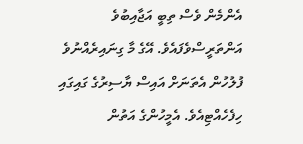އެންމެން ވެސް ތިބީ އަޖާއިބުވެ އަންތަރީސްވެފައެވެ. އޭގެ މާ ގިނައިރެއްނުވެ ފުލުހުން އެތަނަށް އައިސް ޔާސިރުގެ ގައިގައި ހިފެހެއްޓިއެވެ. އެމީހުންގެ އަތުން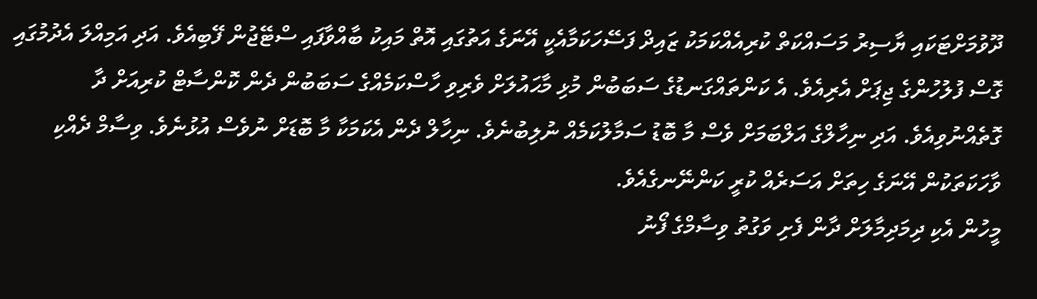ދޫވުމަށްޓަކައި ޔާސިރު މަސައްކަތް ކުރިއެއްކަމަކު ޒައިދް ފަސޭހަކަމާއެކީ އޭނަގެ އަތުގައި އޮތް މައިކު ބާއްވާފައި ސްޓޭޖުން ފޭބިއެވެ. އަދި އަމިއްލަ އެދުމުގައި ގޮސް ފުލުހުންގެ ޖިޕަށް އެރިއެވެ. އެ ކަންތައްގަނޑުގެ ސަބަބުން މުޅި މާޙައުލަށް ވެރިވި ހާސްކަމެއްގެ ސަބަބުން ދެން ކޮންސާޓް ކުރިއަށް ދާ ގޮތެއްނުވިއެވެ. އަދި ނިހާލްގެ އަލްބަމަށް ވެސް މާ ބޮޑު ސަމާލުކަމެއް ނުލިބުނެވެ. ނިހާލް ދެން އެކަމަކާ މާ ބޮޑަށް ނުވެސް އުޅުނެވެ. ވިސާމް ދެއްކި ވާހަކަތަކުން އޭނަގެ ހިތަށް އަސަރެއް ކުރީ ކަންނޭނގެއެވެ.
މީހުން އެކި ދިމަދިމާލަށް ދާން ފެށި ވަގުތު ވިސާމްގެ ފޯނު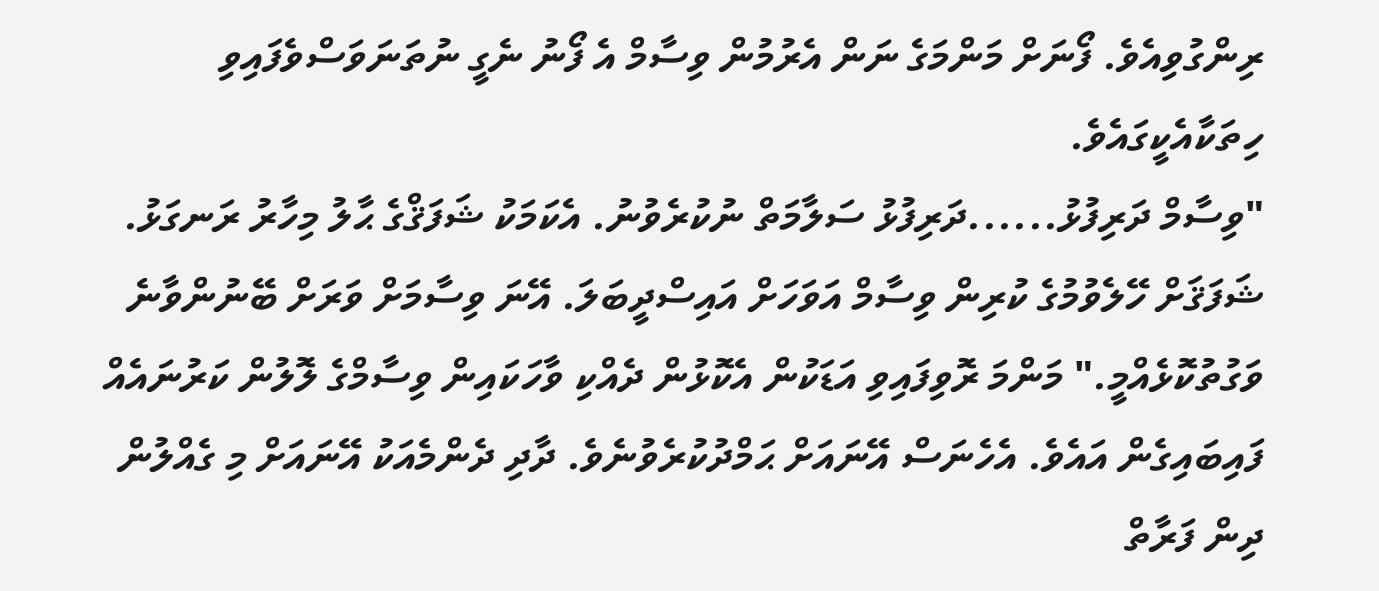ރިންގުވިއެވެ. ފޯނަށް މަންމަގެ ނަން އެރުމުން ވިސާމް އެ ފޯނު ނެގީ ނުތަނަވަސްވެފައިވި ހިތަކާއެކީގައެވެ.
"ވިސާމް ދަރިފުޅު......ދަރިފުޅު ސަލާމަތް ނުކުރެވުނު. އެކަމަކު ޝަފަޤްގެ ޙާލު މިހާރު ރަނގަޅު. ޝަފަޤަށް ހޭލެވުމުގެ ކުރިން ވިސާމް އަވަހަށް އައިސްދީބަލަ. އޭނަ ވިސާމަށް ވަރަށް ބޭނުންވާނެ ވަގުތުކޮޅެއްމީ." މަންމަ ރޮވިފައިވި އަޑަކުން އެކޮޅުން ދެއްކި ވާހަކައިން ވިސާމްގެ ލޮލުން ކަރުނައެއް ފައިބައިގެން އައެވެ. އެހެނަސް އޭނައަށް ޙަމްދުކުރެވުނެވެ. ދާދި ދެންމެއަކު އޭނައަށް މި ގެއްލުން ދިން ފަރާތް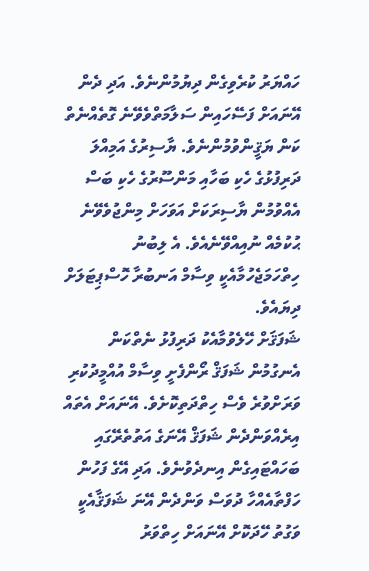ހައްޔަރު ކުރެވިގެން ދިޔުމުންނެވެ. އަދި ދެން އޭނައަށް ފަސޭހައިން ސަލާމަތްވެވޭނެ ގޮތެއްނެތް ކަން ޔަޤީންވުމުންނެވެ. ޔާސިރުގެ އަމިއްލަ ދަރިފުޅުގެ ހެކި ބަހާއި މަންސޫރުގެ ހެކި ބަސް އެއްވުމުން ޔާސިރަކަށް އަވަހަށް މިންޖުވެވޭނެ ޙުކުމެއް ނުއިއްވޭނެއެވެ. އެ ލިބުނު ހިތްހަމަޖެހުމާއެކީ ވިސާމް އަނބުރާ ހޮސްޕިޓަލަށް ދިޔައެވެ.
ޝަފަޤަށް ހޭލެވުމާއެކު ދަރިފުޅު ނެތްކަން އެނގުމުން ޝަފަޤް ރޯންފެށީ ވިސާމް އުއްމީދުކުރި ވަރަށްވުރެ ވެސް ހިތްދަތިކޮށެވެ. އޭނައަށް އެތައް އިރެއްވަންދެން ޝަފަޤް އޭނަގެ އަތުތެރޭގައި ބަހައްޓައިގެން އިނދެވުނެވެ. އަދި އޭގެ ފަހުން ހަފްތާއެއްހާ ދުވަސް ވަންދެން އޭނަ ޝަފަޤާއެކީ ވަގުތު ހޭދަކޮށް އޭނައަށް ހިތްވަރު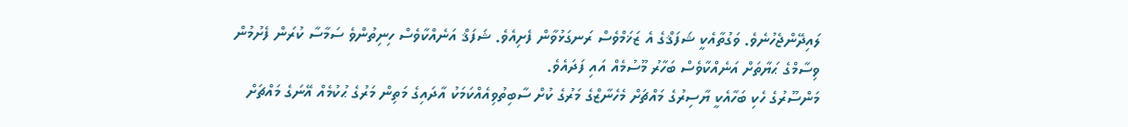ލައިދޭންޖެހުނެވެ. ވަގުތާއެކީ ޝަފަޤްގެ އެ ޒަޚަމްވެސް ރަނގަޅުވާން ފެށިއެވެ. ޝަފަޤް އަނެއްކާވެސް ހިނިތުންވެ ސަމާސާ ކުރަން ފެށުމުން ވިސާމްގެ ޙަޔާތަށް އަނެއްކާވެސް ބަހާރު މޫސުމެއް އައި ފަދައެވެ.
މަންސޫރުގެ ހެކި ބަހާއެކީ ޔާސިރުގެ މައްޗަށް މެހެނާޒްގެ މަރުގެ ކުށް ސާބިތުވިއެއްކަމަކު އާދައިގެ މަތިން މަރުގެ ޙުކުމެއް އޭނަގެ މައްޗަށް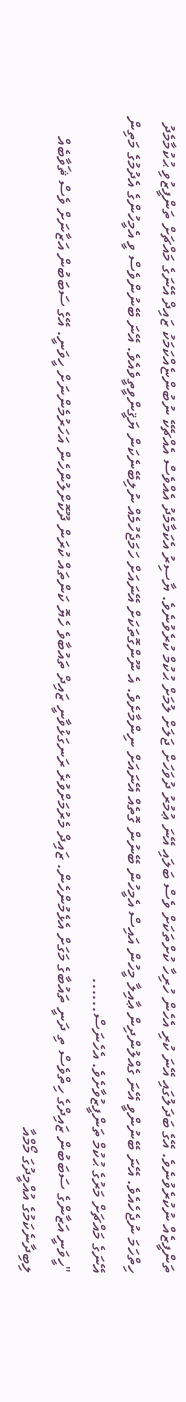ތަންފީޒެއް ނުކުރެވުނެވެ. އޭގެ ބަދަލުގައި އޭނަ ކުރި އެހެން ހުރިހާ ކުށްތަކަށް ވެސް ބަލައި އޭނަ ޢުމުރު ދުވަހަށް ޖަލަށް ލުމަށް ޙުކުމް ކުރެވުނެވެ. ޔާސިރު އެކަމާމެދު އެއްވެސް އެއްޗެކޭ ނުބުންޏެއްކަމަކު ޒައިދް އޭނަގެ މައްޗަށް ތަންފީޒުވި ޙުކުމާމެދު ހިތްހަމަ ނުޖެހެއެވެ. އޭނަ ބޭނުންވީ އޭނަ ގެއްލުންދިން ޢާއިލާ މީހުން އައިސް އެމީހުން ބޭނުން ގޮތެއް އޭނައަށް ނިންމާށެވެ. އެ ނޫންގޮތަކަށް އޭނައަށް ހަމަޖެހުމެއް ނުލިބޭނެކަން ޔަޤީންވީތީވެއެވެ. އޭނަ ބޭނުންވެސް ވީ އެމީހުންގެ އެދުމުގެ މަތިން އޭނަގެ މައްޗަށް މަރުގެ ޙުކުމް ތަންފީޒުވާށެވެ. އެހެނަސް......
"ހީވަނީ އަޒާންގެ ސަބަބުން ޒައިދްގެ ހިތްވެސް ތި ދަނީ ތައުބާގެ މަގަށް އެޅެމުންހެން. ޒައިދް މެރުމަށްވުރެ ރަނގަޅުވާނީ ޒައިދް ތައުބާވެ ހެޔޮ ކަންތައް ކުރަން ދޫކޮށްލުންހެން އަހަރުމެންނަށް ހީވަނީ. އޭގެ ސަބަބުން އަޒާނަށް ވެސް ޘަވާބެއް ލިބިދާނެކަމުގެ އުއްމީދުގަ މޯމްއާ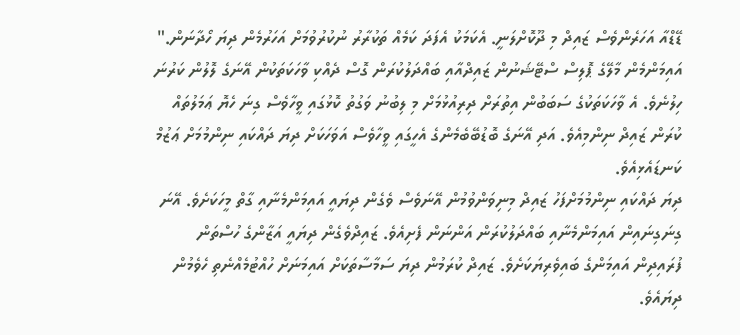ޑޭޑްއާ އަހަރެންވެސް ޒައިދް މި ދޫކޮށްލަނީ. އެކަމަކު އެފަދަ ކަމެއް ތަކުރާރު ނުކުރުވުމަށް އަހަރުމެން ދިޔަ ހޯދާނަން." އައިމަންމެން މާލޭގެ ޕޮލިސް ސްޓޭޝަނުން ޒައިދްއާއި ބައްދަލުކުރަން ގޮސް ދެއްކި ވާހަކަތަކުން އޭނަގެ ލޮލުން ކަރުނަ ހިލުނެވެ. އެ ވާހަކަތަކުގެ ސަބަބުން އިތުރަށް ދިރިއުޅުމަށް މި ލިބުނު ވަގުތު ކޮޅުގައި ވީހާވެސް ގިނަ ހެޔޮ ޢަމަލުތައް ކުރަން ޒައިދް ނިންމިއެވެ. އަދި އޭނަގެ ބޮޑުބޭބެމެންގެ އެހީގައި ވީހާވެސް އަވަހަކަށް ދިޔަ ދައްކައި ނިންމުމަށް ޢަޒުމް ކަނޑައެޅިއެވެ.
ދިޔަ ދައްކައި ނިންމުމަށްފަހު ޒައިދް މިނިވަންވުމުން އޭނަވެސް ވެގެން ދިޔައީ އައިމަންމެނާއި ގާތް މީހަކަށެވެ. އޭނަ ގިނަގިނައިން އައިމަންމެނާއި ބައްދަލުކުރަން އަންނަން ފެށިއެވެ. ޒައިދްވެގެން ދިޔައީ އަޒާންގެ ހުސްތަން ފުރައިދިން އައިމަންގެ ބައިވެރިޔަކަށެވެ. ޒައިދް ކުރަމުން ދިޔަ ސަމާސާތަކަށް އައިމަނަށް ހުއްޓުމެއްނެތި ހެވެމުން ދިޔައެވެ.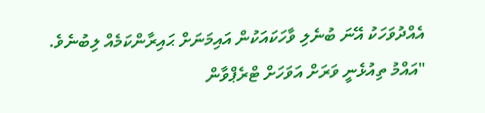އެއްދުވަހަކު އޭނަ ބުނެލި ވާހަކައަކުން އައިމަނަށް ޙައިރާންކަމެއް ލިބުނެވެ.
"އައްމު ތިއުޅެނީ ވަރަށް އަވަހަށް ޓްރެޕްވާން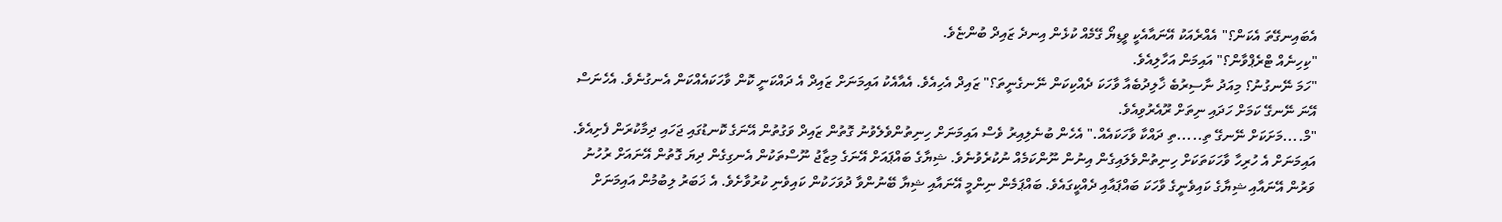އެބައިނގޭތަ އެކަން؟" އެއްރެއަކު އޭނައާއެކީ ވީޑިޔޯ ގޭމެއް ކުޅެން އިނދެ ޒައިދް ބުންޏެވެ.
"ކިހިނެއް ޓްރެޕްވާން؟" އައިމަން އަހާލިއެވެ.
"ހަމަ ނޭނގުނު؟ މިއަދު ނާސިރުބެ ޚާލިދުބެއާ ވާހަކަ ދެއްކިކަން ނޭނގެނީތަ؟" ޒައިދް އެހިއެވެ. އެއާއެކު އައިމަނަށް ޒައިދް އެ ދައްކަނީ ކޮން ވާހަކައެއްކަން އެނގުނެވެ. އެހެނަސް އޭނަ ނޭނގޭ ކަމަށް ހަދައި ނިތަށް ރޫއެރުވިއެވެ.
"މް....މަށަކަށް ނޭނގޭ ތި.....ތި ދައްކާ ވާހަކައެއް." އެހެން ބުނެލިއިރު ވެސް އައިމަނަށް ހިނިތުންވެލެވުނު ގޮތުން ޒައިދް ވަގުތުން އޭނަގެ ކޮނޑުގައި ޖަހައި ދިމާކުރަން ފެށިއެވެ. އައިމަނަށް އެ ހުރިހާ ވާހަކަތަކަށް ހިނިތުންވެލައިގެން އިނުން ނޫންކަމެއް ނުކުރެވުނެވެ. ޝިޔާގެ ބައްޕައަށް އޭނަގެ މިޒާޖު ނޫސްތަކުން އެނގިގެން ދިޔަ ގޮތުން އޭނައަށް ރުހުނު ވަރުން އޭނައާއި ޝިޔާގެ ކައިވެނީގެ ވާހަކަ ބައްޕައާއި ދެއްކީގައެވެ. ބައްޕަމެން ނިންމީ އޭނައާއި ޝިޔާ ބޭނުންވާ ދުވަހަކުން ކައިވެނި ކުރުވާށެވެ. އެ ޚަބަރު ލިބުމުން އައިމަނަށް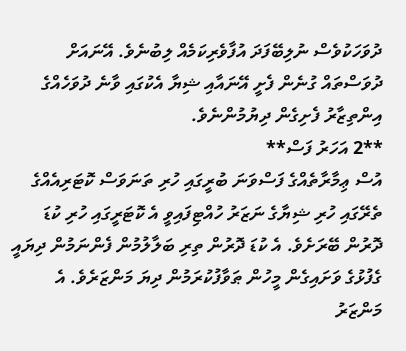ދުވަހަކުވެސް ނުލިބޭފަދަ އުފާވެރިކަމެއް ލިބުނެވެ. އޭނައަށް ދުވަސްތައް ގުނެން ފެށީ އޭނައާއި ޝިޔާ އެކުގައި ވާނެ ދުވަހެއްގެ އިންތިޒާރު ފެށިގެން ދިޔުމުންނެވެ.
**2 އަހަރު ފަސް**
އުސް ޢިމާރާތެއްގެ ފަސްވަނަ ބުރީގައި ހުރި ތަނަވަސް ކޮޓަރިއެއްގެ ތެރޭގައި ހުރި ޝިޔާގެ ނަޒަރު ހުއްޓިފައިވީ އެ ކޮޓަރީގައި ހުރި ކުޑަ ދޮރުން ބޭރަށެވެ. އެ ކުޑަ ދޮރުން ތިރި ބަލާލުމުން ފެންނަމުން ދިޔައީ ގެފުޅުގެ ވަށައިގެން މީހުން ޠަވާފުކުރަމުން ދިޔަ މަންޒަރެވެ. އެ މަންޒަރު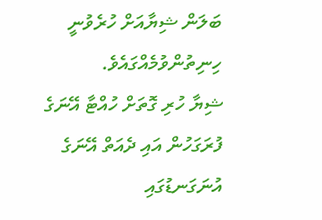ބަލަން ޝިޔާއަށް ހުރެވުނީ ހިނިތުންވުމެއްގައެވެ.
ޝިޔާ ހުރި ގޮތަށް ހުއްޓާ އޭނަގެ ފުރަގަހުން އައި ދެއަތް އޭނަގެ އުނަގަނޑުގައި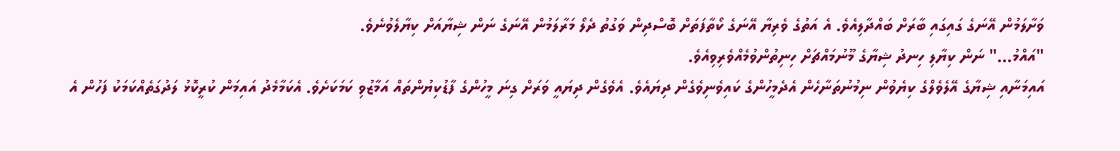ވަށާލަމުން އޭނަގެ ގައިގައި ބާރަށް ބައްދާލިއެވެ. އެ އަތުގެ ވެރިޔާ އޭނަގެ ކޯތާފަތަށް ބޮސްދިން ވަގުތު ދެލޯ މަރާލަމުން އޭނަގެ ނަން ޝިޔާއަށް ކިޔާލެވުނެވެ.
"އައްމު..." ނަން ކިޔާލި ހިނދު ޝިޔާގެ މޫނުމައްޗަށް ހިނިތުންވުމެއްވެރިވިއެވެ.
އައިމަނާއި ޝިޔާގެ އޭލެވެލްގެ ކިޔެވުން ނިމުނުތަނާހެން އެދެމީހުންގެ ކައިވެނިވެގެން ދިޔައެވެ. އެވެގެން ދިޔައީ ވަރަށް ގިނަ މީހުންގެ ފާޑުކިޔުންތައް އަމާޒުވި ކަމަކަށެވެ. އެކަމާމެދު އައިމަން ކުރީކޮޅު ލަދުގަތެއްކަމަކު ފަހުން އެ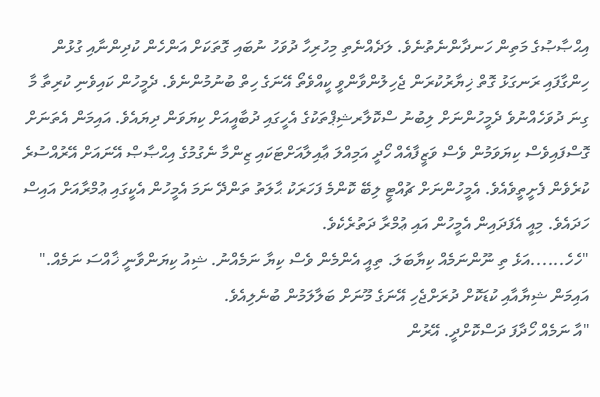އިޙްޞާޞުގެ މަތިން ހަނދާންނެތުނެވެ. ލަދެއްނެތި މިހުރިހާ ދުވަހު ނުބައި ގޮތަކަށް އަންހެން ކުދިންނާއި ގުޅުން ހިންގާފައި ރަނގަޅު ގޮތް ޚިޔާރުކުރަން ޖެހިލުންވާންވީ ކީއްވެތޯ އޭނަގެ ހިތް ބުނުމުންނެވެ. ދެމީހުން ކައިވެނި ކުރިތާ މާ ގިނަ ދުވަހެއްނުވެ ދެމީހުންނަށް ލިބުނު ސްކޮލާރޝިޕްތަކުގެ އެހީގައި ދުބާއީއަށް ކިޔަވަން ދިޔައެވެ. އައިމަން އެތަނަށް ގޮސްފައިވެސް ކިޔަވަމުން ވެސް ވަޒީފާއެއް ހޯދީ އަމިއްލަ ޢާއިލާއަށްޓަކައި ޒިންމާ ނެގުމުގެ އިޙްޞާޞް އޭނައަށް އޭރުއްސުރެ ކުރެވެން ފެށީތީވެއެވެ. އެމީހުންނަށް ޗުއްޓީ ލިބޭ ކޮންމެ ފަހަރަކު ޙާލަތު ތަންދޭ ނަމަ އެމީހުން އެކީގައި ޢުމްރާއަށް އައިސް ހަދައެވެ. މިއީ އެފަދައިން އެމީހުން އައި ޢުމްރާ ދަތުރެކެވެ.
"ހެހެ......އަޅެ ތި ނޫންނަމެއް ކިޔާބަލަ. ތިއީ އެންމެން ވެސް ކިޔާ ނަމެއްނު. ޝިއު ކިޔަންވާނީ ޚާއްސަ ނަމެއް." އައިމަން ޝިޔާއާއި ކުޑަކޮށް ދުރަށްޖެހި އޭނަގެ މޫނަށް ބަލާލަމުން ބުނެލިއެވެ.
"އާ ނަމެއް ހޯދާފަ ދަސްކޮށްދީ. އޭރުން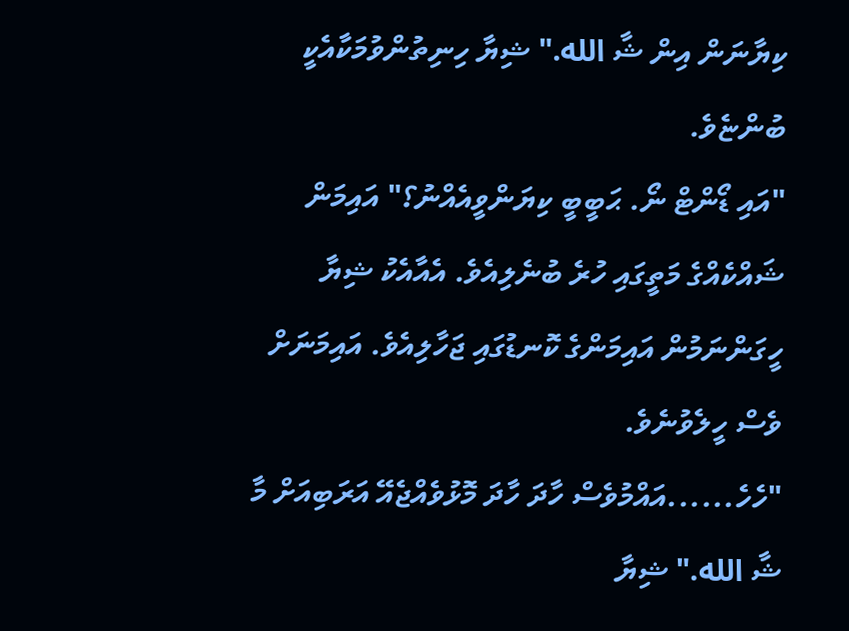ކިޔާނަން އިން ޝާ الله." ޝިޔާ ހިނިތުންވުމަކާއެކީ ބުންޏެވެ.
"އައި ޑޯންޓް ނޯ. ޙަބީބީ ކިޔަންވީއެއްނު؟" އައިމަން ޝައްކެއްގެ މަތީގައި ހުރެ ބުނެލިއެވެ. އެއާއެކު ޝިޔާ ހީގަންނަމުން އައިމަންގެ ކޮނޑުގައި ޖަހާލިއެވެ. އައިމަނަށް ވެސް ހީލެވުނެވެ.
"ހެހެ......އައްމުވެސް ހާދަ ހާދަ މޮޅުވެއްޖެއޭ އަރަބިއަށް މާ ޝާ الله." ޝިޔާ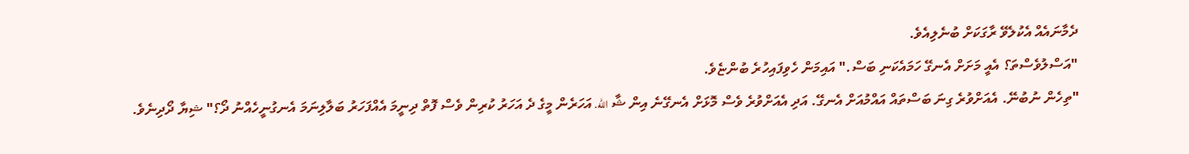ދެމާނައެއް އެކުލެވޭ ރާގަކަށް ބުނެލިއެވެ.
"އަސްލުވެސްތަ؟ އެއީ މަށަށް އެނގޭ ހަމައެކަނި ބަސް." އައިމަން ހެވިފައިހުރެ ބުންޏެވެ.
"ތިހެން ނުބުނޭ. އެއަށްވުރެ ގިނަ ބަސްތައް އައްމުއަށް އެނގޭ. އަދި އެއަށްވުރެ ވެސް މޮޅަށް އެނގޭނެ އިން ޝާ الله. އަހަރެން މީގެ ދެ އަހަރު ކުރިން ވެސް ފޮތް ދިނީމަ އެއްފަހަރު ބަލާލިނަމަ އެނގުނީހެއްނު ދޯ؟" ޝިޔާ ދޯދިނެވެ.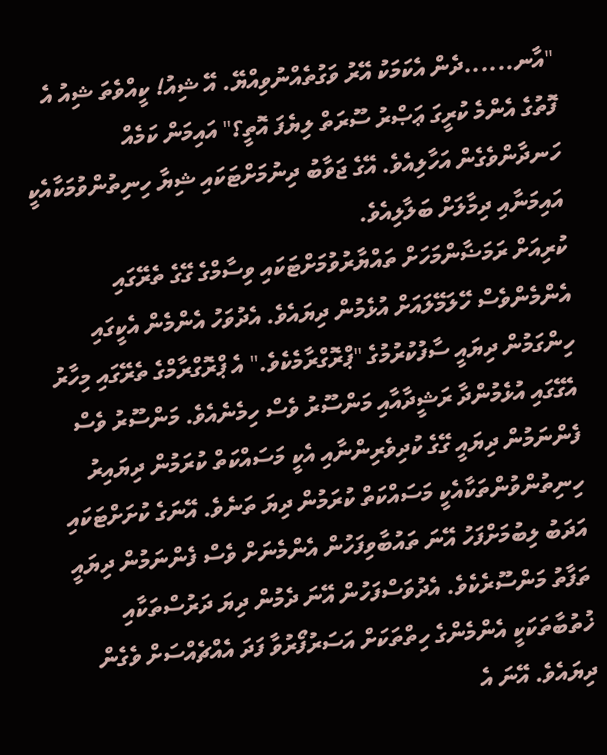"އާނ......ދެން އެކަމަކު އޭރު ވަގުތެއްނުވިއްޔޭ. އޭ ޝިއު! ކީއްވެތަ ޝިއު އެ ފޮތުގެ އެންމެ ކުރީގަ ޢަޞްރު ސޫރަތް ލިޔެފަ އޮތީ؟" އައިމަން ކަމެއް ހަނދާންވެގެން އަހާލިއެވެ. އޭގެ ޖަވާބު ދިނުމަށްޓަކައި ޝިޔާ ހިނިތުންވުމަކާއެކީ އައިމަނާއި ދިމާލަށް ބަލާލިއެވެ.
ކުރިއަށް ރަމަޟާންމަހަށް ތައްޔާރުވުމަށްޓަކައި ވިސާމްގެ ގޭގެ ތެރޭގައި އެންމެންވެސް ހޭލަމޭލައަށް އުޅެމުން ދިޔައެވެ. އެދުވަހު އެންމެން އެކީގައި ހިންގަމުން ދިޔައީ ސާފުކުރުމުގެ "ޕްރޮގްރާމެކެވެ." އެ ޕްރޮގްރާމްގެ ތެރޭގައި މިހާރު އެގޭގައި އުޅެމުންދާ ރަޝީދާއާއި މަންސޫރު ވެސް ހިމެނެއެވެ. މަންސޫރު ވެސް ފެންނަމުން ދިޔައީ ގޭގެ ކުދިވެރިންނާއި އެކީ މަސައްކަތް ކުރަމުން ދިޔައިރު ހިނިތުންވުންތަކާއެކީ މަސައްކަތް ކުރަމުން ދިޔަ ތަނެވެ. އޭނަގެ ކުށަށްޓަކައި އަދަބު ލިބުމަށްފަހު އޭނަ ތައުބާވިފަހުން އެންމެނަށް ވެސް ފެންނަމުން ދިޔައީ ތަފާތު މަންސޫރެކެވެ. އެދުވަސްފަހުން އޭނަ ދެމުން ދިޔަ ދަރުސްތަކާއި ޚުތުބާތަކަކީ އެންމެންގެ ހިތްތަކަށް އަސަރުފޯރުވާ ފަދަ އެއްޗެއްސަށް ވެގެން ދިޔައެވެ. އޭނަ އެ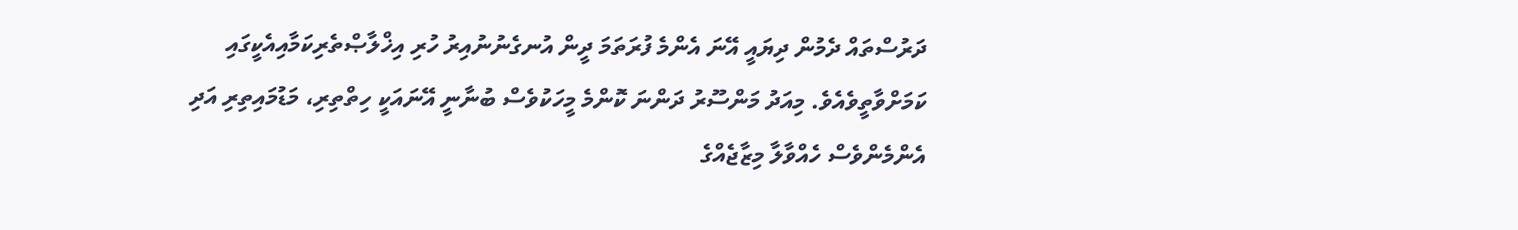ދަރުސްތައް ދެމުން ދިޔައީ އޭނަ އެންމެ ފުރަތަމަ ދީން އުނގެނުނުއިރު ހުރި އިޚްލާޞްތެރިކަމާއިއެކީގައި ކަމަށްވާތީވެއެވެ. މިއަދު މަންސޫރު ދަންނަ ކޮންމެ މީހަކުވެސް ބުނާނީ އޭނައަކީ ހިތްތިރި، މަޑުމައިތިރި އަދި އެންމެންވެސް ހެއްވާލާ މިޒާޖެއްގެ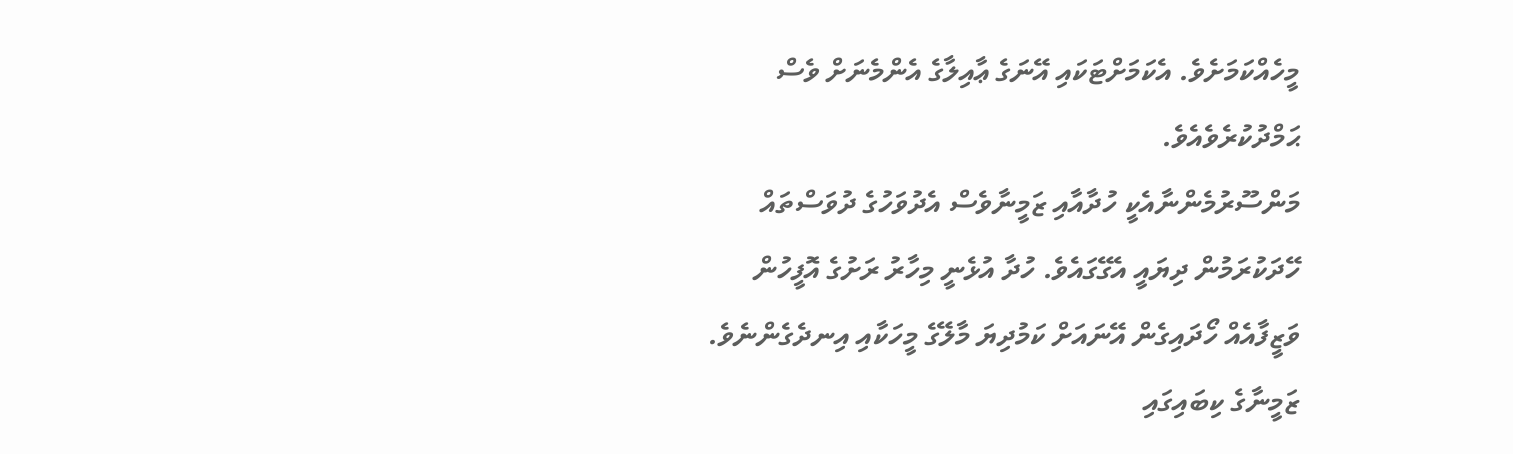މީހެއްކަމަށެވެ. އެކަމަށްޓަކައި އޭނަގެ ޢާއިލާގެ އެންމެނަށް ވެސް ޙަމްދުކުރެވެއެވެ.
މަންސޫރުމެންނާއެކީ ހުދާއާއި ޒަމީނާވެސް އެދުވަހުގެ ދުވަސްތައް ހޭދަކުރަމުން ދިޔައީ އެގޭގައެވެ. ހުދާ އުޅެނީ މިހާރު ރަށުގެ އޮފީހުން ވަޒީފާއެއް ހޯދައިގެން އޭނައަށް ކަމުދިޔަ މާލޭގެ މީހަކާއި އިނދެގެންނެވެ. ޒަމީނާގެ ކިބައިގައި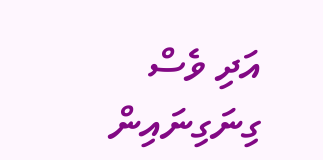އަދި ވެސް ގިނަގިނައިން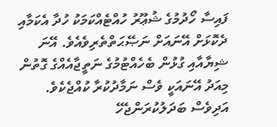ފައިސާ ހޯދުމުގެ ޝުޢޫރު ހުއްޓެއްކަމަކު ހުދާ އެކަމާއި ދެކޮޅަށް އޭނައަށް ނަޞޭޙަތްތެރިވެއެވެ. އޭނަ ޝިޔާއާއި ގުޅުން ބެހެއްޓުމުގެ ނަތީޖާއެއްގެ ގޮތުން މިއަދު އޭނައަކީ ވެސް ނަމާދުކުރާ ކުއްޖެކެވެ. އަދިވެސް ބަދަލުކުރަންޖެހޭ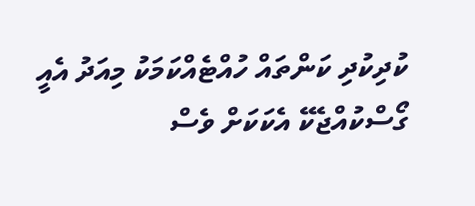ކުދިކުދި ކަންތައް ހުއްޓެއްކަމަކު މިއަދު އެއީ ގޯސްކުއްޖެކޭ އެކަކަށް ވެސް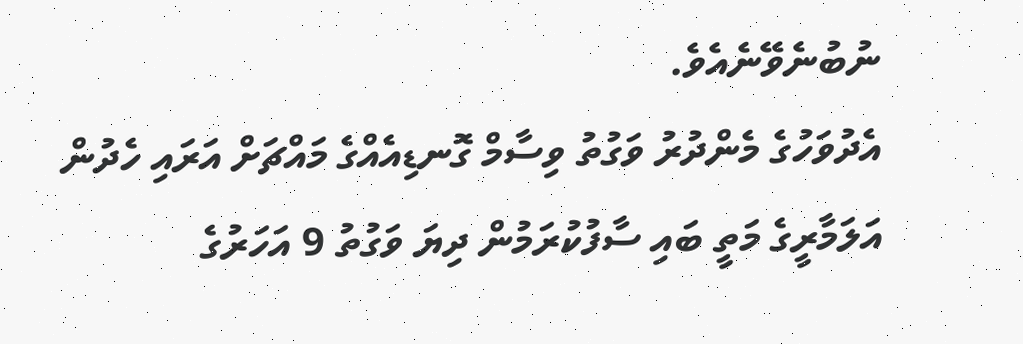ނުބުނެވޭނެއެވެ.
އެދުވަހުގެ މެންދުރު ވަގުތު ވިސާމް ގޮނޑިއެއްގެ މައްޗަށް އަރައި ހެދުން އަލަމާރީގެ މަތީ ބައި ސާފުކުރަމުން ދިޔަ ވަގުތު 9 އަހަރުގެ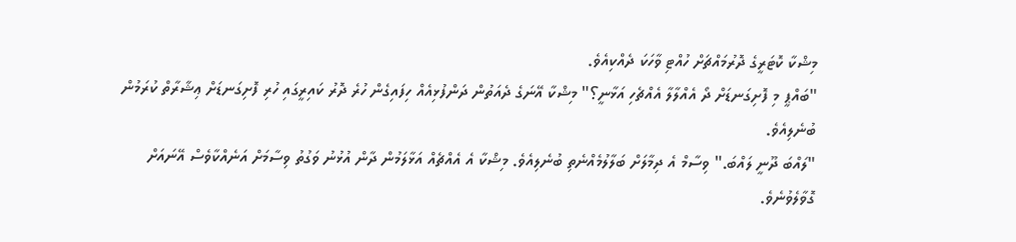މިޝްކާ ކޮޓަރީގެ ދޮރުމައްޗަށް ހުއްޓި ވާހަކަ ދެއްކިއެވެ.
"ބައްޕީ މި ފޮށިގަނޑަށް ދޯ އެއްލާލާ އެއްޗެހި އަޅާނީ؟" މިޝްކާ އޭނަގެ ދެއަތުން ދަންފުޅިއެއް ހިފައިގެން ހުރެ ދޮރު ކައިރީގައި ހުރި ފޮށިގަނޑަށް ޢިޝާރާތް ކުރަމުން ބުނެލިއެވެ.
"ލައްބަ ދޫނީ ލައްބަ." ވިސާމް އެ ދިމާލަށް ބަލާލުމެއްނެތި ބުނެލިއެވެ. މިޝްކާ އެ އެއްޗެއް އަޅާލަމުން ދާން އުޅުނު ވަގުތު ވިސާމަށް އަނެއްކާވެސް އޭނައަށް ގޮވާލެވުނެވެ.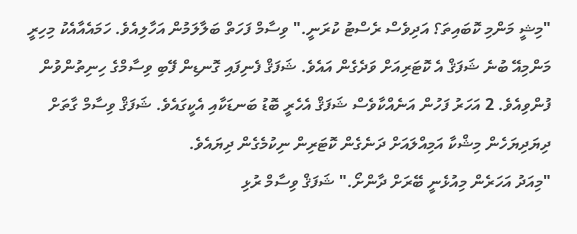"މިޝީ މަންމި ކޮބައިތަ؟ އަދިވެސް ރެސްޓު ކުރަނީ." ވިސާމް ފަހަތް ބަލާލަމުން އަހާލިއެވެ. ހަމައެއާއެކު މިހިރީ މަންމިއޭ ބުނެ ޝަފަޤް އެ ކޮޓަރިއަށް ވަދެގެން އައެވެ. ޝަފަޤް ފެނިފައި ގޮނޑިން ފޭބި ވިސާމްގެ ހިނިތުންވުން ފުންވިއެވެ. 2 އަހަރު ފަހުން އަނެއްކާވެސް ޝަފަޤް އެހެރީ ބޮޑު ބަނޑަކާއި އެކީގައެވެ. ޝަފަޤް ވިސާމް ގާތަށް ދިޔަދިޔަހެން މިޝްކާ އަމިއްލައަށް ދަނެގެން ކޮޓަރިން ނިކުމެގެން ދިޔައެވެ.
"މިއަދު އަހަރެން މިއުޅެނީ ބޭރަށް ދާންށޯ." ޝަފަޤް ވިސާމް ރުޅި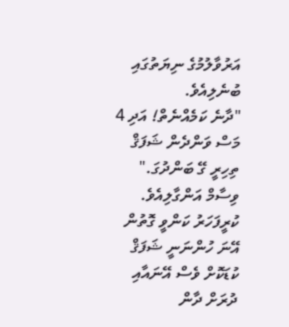އަރުވާލުމުގެ ނިޔަތުގައި ބުނެލިއެވެ.
"ދާނެ ކަމެއްނެތް! އަދި 4 މަސް ވަންދެން ޝަފަޤް ތިހިރީ ގޭ ބަންދުގަ." ވިސާމް އަންގާލިއެވެ. ކުރީފަހަރު ކަންވީ ގޮތުން އޭނަ ހުންނަނީ ޝަފަޤް ކުޑަކޮށް ވެސް އޭނައާއި ދުރަށް ދާން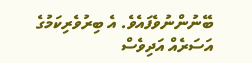ބޭނުންނުވެފައެވެ. އެ ބިރުވެރިކަމުގެ އަސަރެއް އަދިވެސް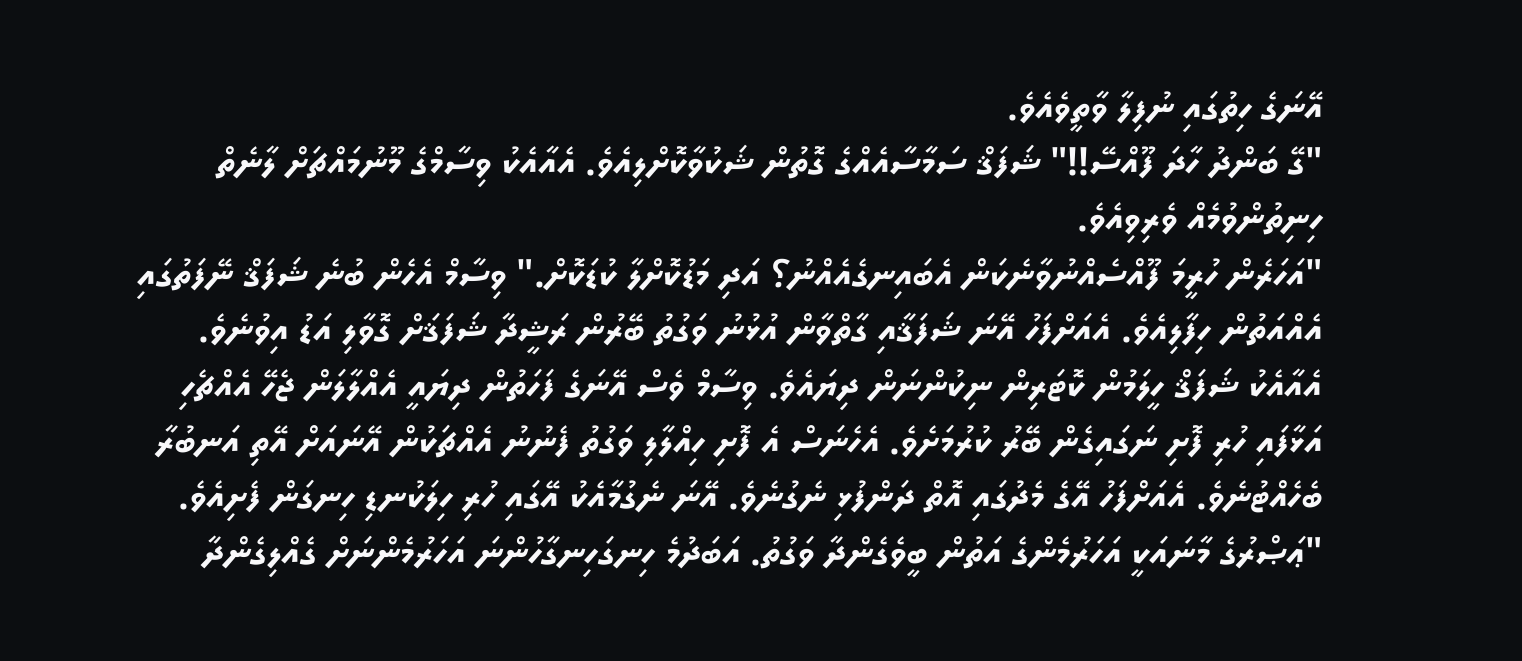އޭނަގެ ހިތުގައި ނުފިލާ ވާތީވެއެވެ.
"ގޭ ބަންދު ހާދަ ފޫއްސޭ!!" ޝަފަޤް ސަމާސާއެއްގެ ގޮތުން ޝަކުވާކޮށްލިއެވެ. އެއާއެކު ވިސާމްގެ މޫނުމައްޗަށް ލާނެތް ހިނިތުންވުމެއް ވެރިވިއެވެ.
"އަހަރެން ހުރީމަ ފޫއްސެއްނުވާނެކަން އެބައިނގެއެއްނު؟ އަދި މަޑުކޮށްލާ ކުޑަކޮށް." ވިސާމް އެހެން ބުނެ ޝަފަޤް ނޭފަތުގައި އެއްއަތުން ހިފާލިއެވެ. އެއަށްފަހު އޭނަ ޝަފަޤާއި ގާތްވާން އުޅުނު ވަގުތު ބޭރުން ރަޝީދާ ޝަފަޤަށް ގޮވާލި އަޑު އިވުނެވެ. އެއާއެކު ޝަފަޤް ހީލަމުން ކޮޓަރިން ނިކުންނަން ދިޔައެވެ. ވިސާމް ވެސް އޭނަގެ ފަހަތުން ދިޔައީ އެއްލާލަން ޖެހޭ އެއްޗެހި އަޅާފައި ހުރި ފޮށި ނަގައިގެން ބޭރު ކުރުމަށެވެ. އެހެނަސް އެ ފޮށި ހިއްލާލި ވަގުތު ފެނުނު އެއްޗަކުން އޭނައަށް އޭތި އަނބުރާ ބެހެއްޓުނެވެ. އެއަށްފަހު އޭގެ މެދުގައި އޮތް ދަންފުޅި ނެގުނެވެ. އޭނަ ނެގުމާއެކު އޭގައި ހުރި ހިލަކުނޑި ހިނގަން ފެށިއެވެ.
"ޢަޞްރުގެ މާނައަކީ އަހަރުމެންގެ އަތުން ބީވެގެންދާ ވަގުތު. އަބަދުމެ ހިނގަހިނގާހުންނަ އަހަރުމެންނަށް ގެއްލިގެންދާ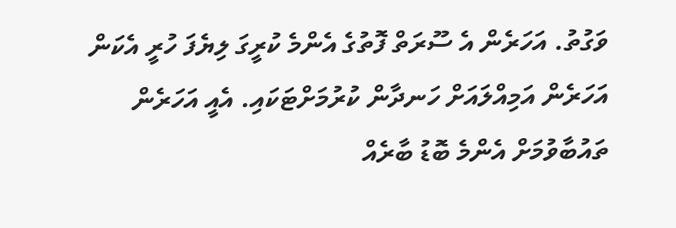ވަގުތު. އަހަރެން އެ ސޫރަތް ފޮތުގެ އެންމެ ކުރީގަ ލިޔެފަ ހުރީ އެކަން އަހަރެން އަމިއްލައަށް ހަނދާން ކުރުމަށްޓަކައި. އެއީ އަހަރެން ތައުބާވުމަށް އެންމެ ބޮޑު ބާރެއް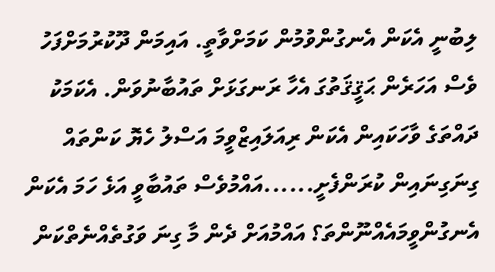ލިބުނީ އެކަން އެނގުންވުމުން ކަމަށްވާތީ. އައިމަން ދޫކުރުމަށްފަހު ވެސް އަހަރެން ޙަޤީޤަތުގަ އެހާ ރަނގަޅަށް ތައުބާނުވަން. އެކަމަކު ދައްތަގެ ވާހަކައިން އެކަން ރިއަލައިޒްވީމަ އަސްލު ހެޔޮ ކަންތައް ގިނަގިނައިން ކުރަންފެށީ......އައްމުވެސް ތައުބާވީ އަޅެ ހަމަ އެކަން އެނގުންވީމައެއްނޫންތަ؟ އައްމުއަށް ދެން މާ ގިނަ ވަގުތެއްނެތްކަން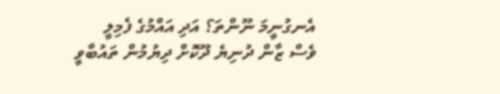އެނގުނީމަ ނޫންތަ؟ އަދި އައްމުގެ ފެމިލީ ވެސް ޒާން ދުނިޔެ ދޫކޮށް ދިޔުމުން ތައުބާވީ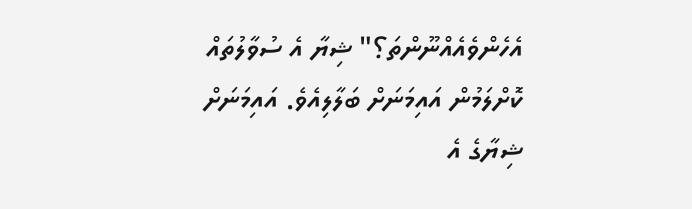އެހެންވެއެއްނޫންތަ؟" ޝިޔާ އެ ސުވާލުތައް ކޮށްލަމުން އައިމަނަށް ބަލާލިއެވެ. އައިމަނަށް ޝިޔާގެ އެ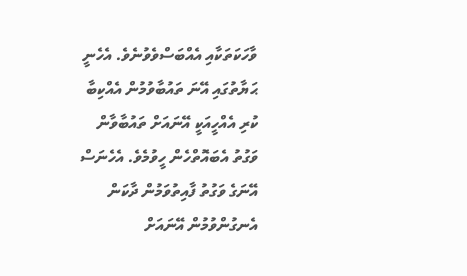ވާހަކަތަކާއި އެއްބަސްވެވުނެވެ. އެހެނީ ޙަޔާތުގައި އޭނަ ތައުބާވުމުން އެއްކިބާ ކުރި އެއްހީއަކީ އޭނައަށް ތައުބާވާން ވަގުތު އެބައޮތްހެން ހީވުމެވެ. އެހެނަސް އޭނަގެ ވަގުތު ފާއިތުވަމުން ދާކަން އެނގުންވުމުން އޭނައަށް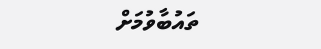ތައުބާވުމަށް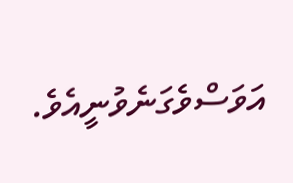އަވަސްވެގަނެވުނީއެވެ.